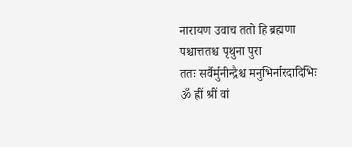नारायण उवाच ततो हि ब्रह्मणा पश्चात्ततश्च पृथुना पुरा
ततः सर्वैर्मुनीन्द्रैश्च मनुभिर्नारदादिभिः
ॐ ह्रीं श्रीं वां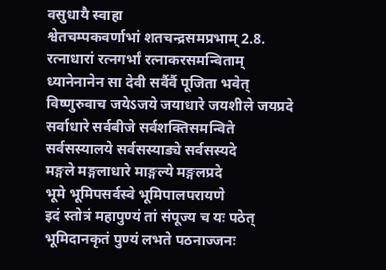वसुधायै स्वाहा
श्वेतचम्पकवर्णाभां शतचन्द्रसमप्रभाम् 2.8.
रत्नाधारां रत्नगर्भां रत्नाकरसमन्विताम्
ध्यानेनानेन सा देवी सर्वैर्वै पूजिता भवेत्
विष्णुरुवाच जयेऽजये जयाधारे जयशीले जयप्रदे
सर्वाधारे सर्वबीजे सर्वशक्तिसमन्विते
सर्वसस्यालये सर्वसस्याड्ये सर्वसस्यदे
मङ्गले मङ्गलाधारे माङ्गल्ये मङ्गलप्रदे
भूमे भूमिपसर्वस्वे भूमिपालपरायणे
इदं स्तोत्रं महापुण्यं तां संपूज्य च यः पठेत्
भूमिदानकृतं पुण्यं लभते पठनाज्जनः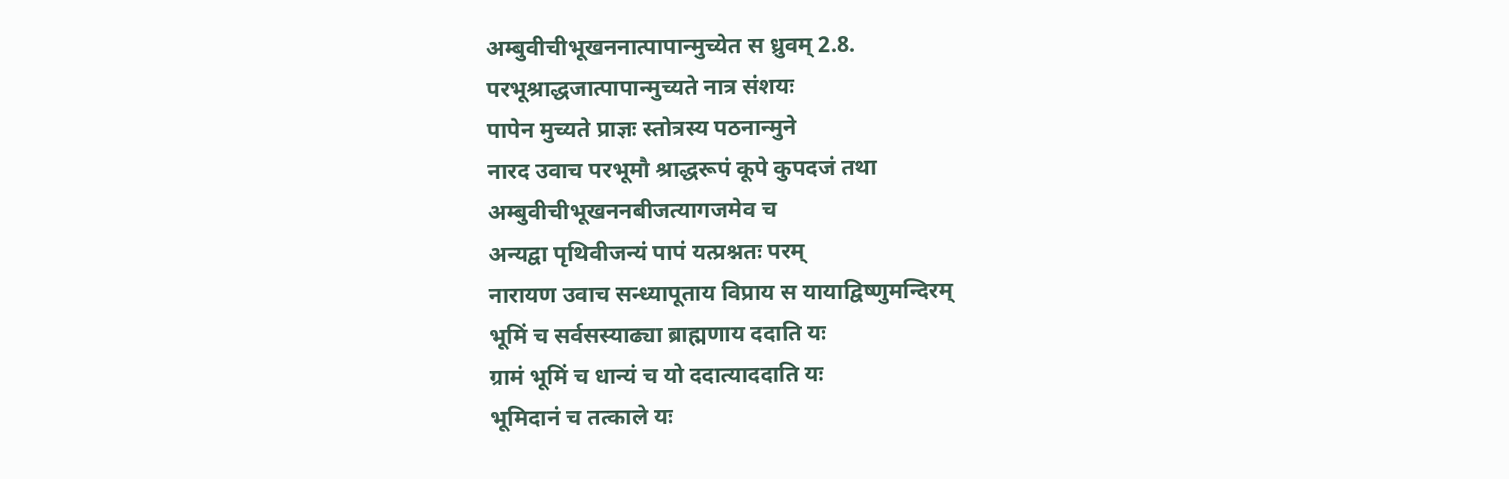अम्बुवीचीभूखननात्पापान्मुच्येत स ध्रुवम् 2.8.
परभूश्राद्धजात्पापान्मुच्यते नात्र संशयः
पापेन मुच्यते प्राज्ञः स्तोत्रस्य पठनान्मुने
नारद उवाच परभूमौ श्राद्धरूपं कूपे कुपदजं तथा
अम्बुवीचीभूखननबीजत्यागजमेव च
अन्यद्वा पृथिवीजन्यं पापं यत्प्रश्नतः परम्
नारायण उवाच सन्ध्यापूताय विप्राय स यायाद्विष्णुमन्दिरम्
भूमिं च सर्वसस्याढ्या ब्राह्मणाय ददाति यः
ग्रामं भूमिं च धान्यं च यो ददात्याददाति यः
भूमिदानं च तत्काले यः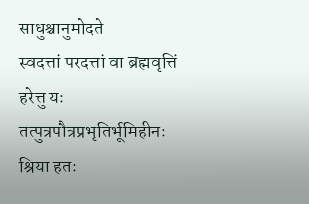साधुश्चानुमोदते
स्वदत्तां परदत्तां वा ब्रह्मवृत्तिं हरेत्तु यः
तत्पुत्रपौत्रप्रभृतिर्भूमिहीनः श्रिया हतः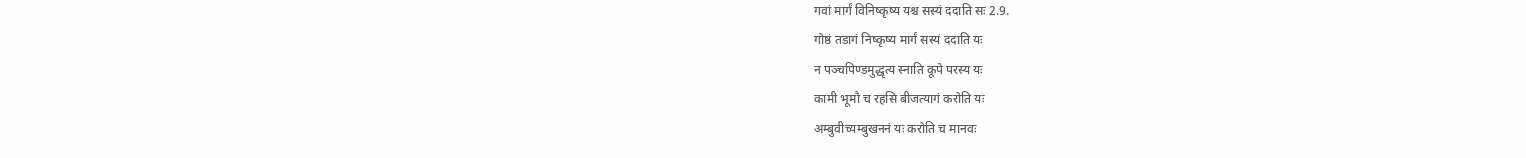गवां मार्गं विनिष्कृष्य यश्च सस्यं ददाति सः 2.9.
गोष्ठं तडागं निष्कृष्य मार्गं सस्यं ददाति यः
न पञ्चपिण्डमुद्धृत्य स्नाति कूपे परस्य यः
कामी भूमौ च रहसि बीजत्यागं करोति यः
अम्बुवीच्यम्बुखननं यः करोति च मानवः